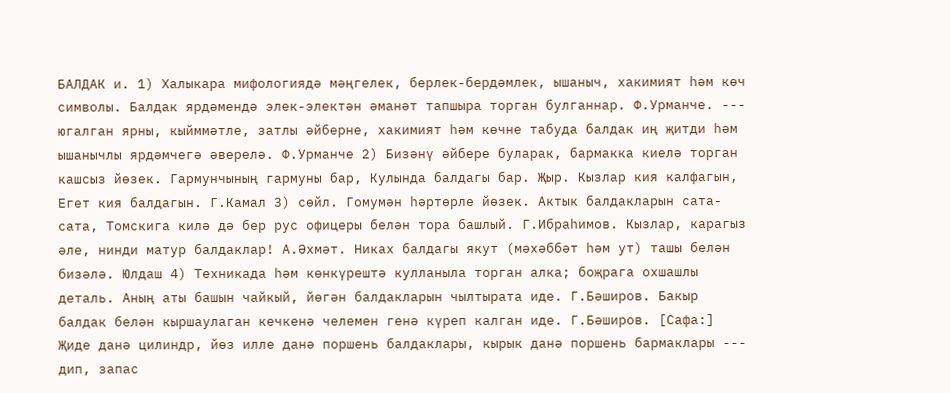БАЛДАК и. 1) Халыкара мифологиядә мәңгелек, берлек-бердәмлек, ышаныч, хакимият һәм көч символы. Балдак ярдәмендә элек-электән әманәт тапшыра торган булганнар. Ф.Урманче. --- югалган ярны, кыйммәтле, затлы әйберне, хакимият һәм көчне табуда балдак иң җитди һәм ышанычлы ярдәмчегә әверелә. Ф.Урманче 2) Бизәнү әйбере буларак, бармакка киелә торган кашсыз йөзек. Гармунчының гармуны бар, Кулында балдагы бар. Җыр. Кызлар кия калфагын, Егет кия балдагын. Г.Камал 3) сөйл. Гомумән һәртөрле йөзек. Актык балдакларын сата-сата, Томскига килә дә бер рус офицеры белән тора башлый. Г.Ибраһимов. Кызлар, карагыз әле, нинди матур балдаклар! А.Әхмәт. Никах балдагы якут (мәхәббәт һәм ут) ташы белән бизәлә. Юлдаш 4) Техникада һәм көнкүрештә кулланыла торган алка; боҗрага охшашлы деталь. Аның аты башын чайкый, йөгән балдакларын чылтырата иде. Г.Бәширов. Бакыр балдак белән кыршаулаган кечкенә челемен генә күреп калган иде. Г.Бәширов. [Сафа:] Җиде данә цилиндр, йөз илле данә поршень балдаклары, кырык данә поршень бармаклары --- дип, запас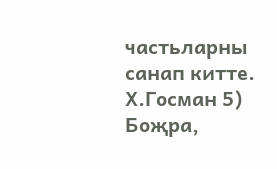частьларны санап китте. Х.Госман 5) Боҗра,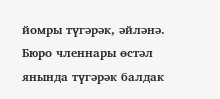йомры түгәрәк, әйләнә. Бюро членнары өстәл янында түгәрәк балдак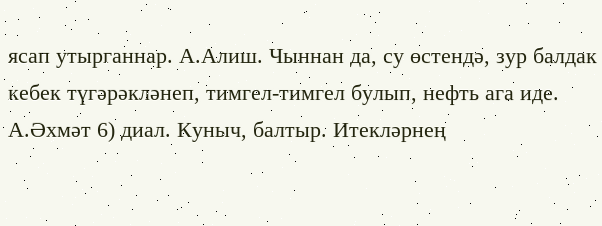ясап утырганнар. А.Алиш. Чыннан да, су өстендә, зур балдак кебек түгәрәкләнеп, тимгел-тимгел булып, нефть ага иде. А.Әхмәт 6) диал. Куныч, балтыр. Итекләрнең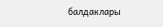балдаклары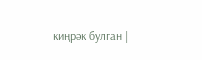киңрәк булган |